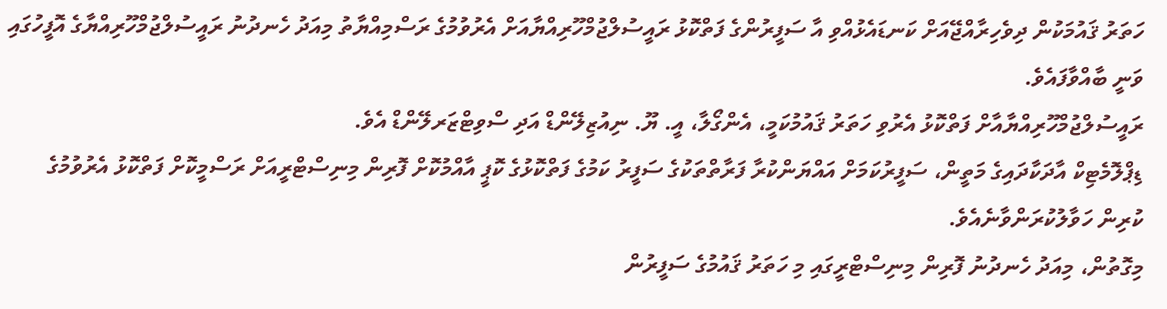ހަތަރު ޤައުމަކުން ދިވެހިރާއްޖޭއަށް ކަނޑައެޅުއްވި އާ ސަފީރުންގެ ފަތްކޮޅު ރައީސުލްޖުމްހޫރިއްޔާއަށް އެރުވުމުގެ ރަސްމިއްޔާތު މިއަދު ހެނދުނު ރައީސުލްޖުމްހޫރިއްޔާގެ އޮފީހުގައި ވަނީ ބާއްވާފައެވެ.
ރައީސުލްޖުމްހޫރިއްޔާއާށް ފަތްކޮޅު އެރުވި ހަތަރު ޤައުމުކަމީ، އެންގޯލާ، އީ. ޔޫ. ނިއުޒިލޭންޑް އަދި ސްވިޓްޒަރލޭންޑް އެވެ.
ޑިޕްލޮމެޓިކް އާދަކާދައިގެ މަތީން، ސަފީރުކަމަށް އައްޔަންކުރާ ފަރާތްތަކުގެ ސަފީރު ކަމުގެ ފަތްކޮޅުގެ ކޮޕީ އާއްމުކޮށް ފޮރިން މިނިސްޓްރީއަށް ރަސްމީކޮށް ފަތްކޮޅު އެރުވުމުގެ ކުރިން ހަވާލުކުރަންވާނެއެވެ.
މިގޮތުން، މިއަދު ހެނދުނު ފޮރިން މިނިސްޓްރީގައި މި ހަތަރު ޤައުމުގެ ސަފީރުން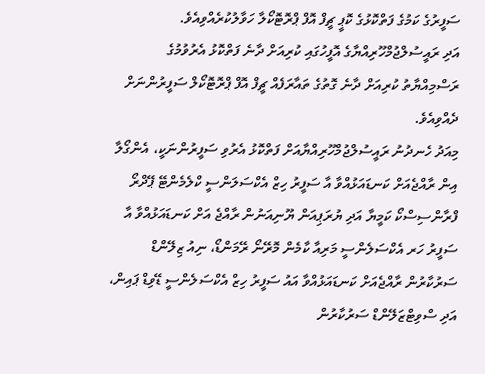ސަފީރުގެ ކަމުގެ ފަތްކޮޅުގެ ކޮޕީ ޗީފް އޮފް ޕްރޮޓޮކޯލާ ހަވާލުކުރެއްވިއެވެ.
އަދި ރައީސުލްޖުމްހޫރިއްޔާގެ އޮފީހުގައި ކުރިއަށް ދާނެ ފަތްކޮޅު އެރުވުމުގެ ރަސްމިއްޔާތު ކުރިއަށް ދާނެ ގޮތުގެ ތައާރަފެއް ޗީފް އޮފް ޕްރޮޓޮކޯލް ސަފީރުންނަށް ދެއްވިއެވެ.
މިއަދު ހެނދުނު ރައީސުލްޖުމްހޫރިއްޔާއަށް ފަތްކޮޅު އެރުވި ސަފީރުންނަކީ، އެންގޯލާ އިން ރާއްޖެއަށް ކަނޑައަޅުއްވާ އާ ސަފީރު ހިޒް އެކްސަލަންސީ ކްލެމެންޓޭ ޕޭދްރޯ ފްރާންސިސްކޯ ކަމީޔާ އަދި ޔުރަޕިއަން ޔޫނިއަނުން ރާއްޖެ އަށް ކަނޑައަޅުއްވާ އާ ސަފީރު ހަރ އެކްސަލެންސީ މަރިއާ ކާމެން މޮރޭނޯ ރޭމަންޑޯ، ނިއު ޒިލޭންޑް ސަރުކާރުން ރާއްޖެއަށް ކަނޑައަޅުއްވާ އައު ސަފީރު ހިޒް އެކްސަލެންސީ ޑޭވިޑް ޕައިން، އަދި ސްވިޓްޒަލޭންޑް ސަރުކާރުން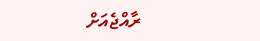ރާއްޖެއަށް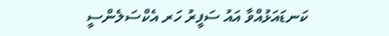ކަނޑައަޅުއްވާ އައު ސަފީރު ހަރ އެކްސަލެންސީ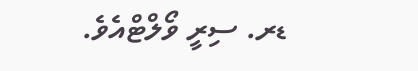ޑރ. ސިރީ ވޯލްޓްއެވެ.